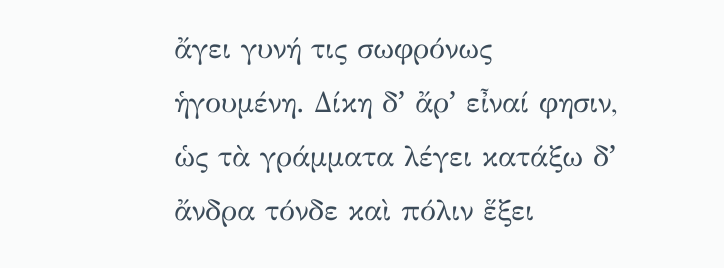ἄγει γυνή τις σωφρόνως ἡγουμένη. Δίκη δʼ ἄρʼ εἶναί φησιν, ὡς τὰ γράμματα λέγει κατάξω δʼ ἄνδρα τόνδε καὶ πόλιν ἕξει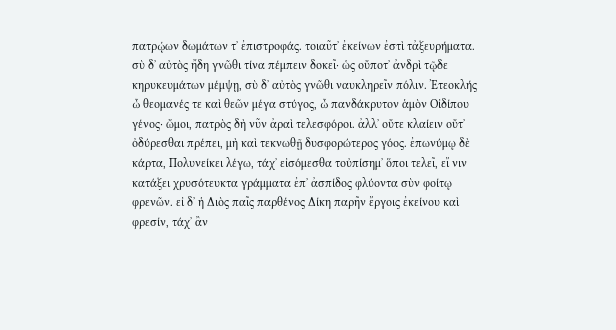πατρῴων δωμάτων τʼ ἐπιστροφάς. τοιαῦτʼ ἐκείνων ἐστὶ τἀξευρήματα. σὺ δʼ αὐτὸς ἤδη γνῶθι τίνα πέμπειν δοκεῖ· ὡς οὔποτʼ ἀνδρὶ τῷδε κηρυκευμάτων μέμψῃ, σὺ δʼ αὐτὸς γνῶθι ναυκληρεῖν πόλιν. Ἐτεοκλής ὦ θεομανές τε καὶ θεῶν μέγα στύγος, ὦ πανδάκρυτον ἁμὸν Οἰδίπου γένος· ὤμοι, πατρὸς δὴ νῦν ἀραὶ τελεσφόροι. ἀλλʼ οὔτε κλαίειν οὔτʼ ὀδύρεσθαι πρέπει, μὴ καὶ τεκνωθῇ δυσφορώτερος γόος. ἐπωνύμῳ δὲ κάρτα, Πολυνείκει λέγω, τάχʼ εἰσόμεσθα τοὐπίσημʼ ὅποι τελεῖ, εἴ νιν κατάξει χρυσότευκτα γράμματα ἐπʼ ἀσπίδος φλύοντα σὺν φοίτῳ φρενῶν. εἰ δʼ ἡ Διὸς παῖς παρθένος Δίκη παρῆν ἔργοις ἐκείνου καὶ φρεσίν, τάχʼ ἂν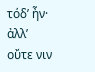τόδʼ ἦν· ἀλλʼ οὔτε νιν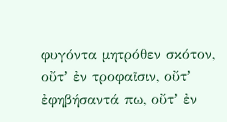φυγόντα μητρόθεν σκότον, οὔτʼ ἐν τροφαῖσιν, οὔτʼ ἐφηβήσαντά πω, οὔτʼ ἐν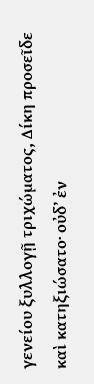γενείου ξυλλογῇ τριχώματος, Δίκη προσεῖδε καὶ κατηξιώσατο· οὐδʼ ἐν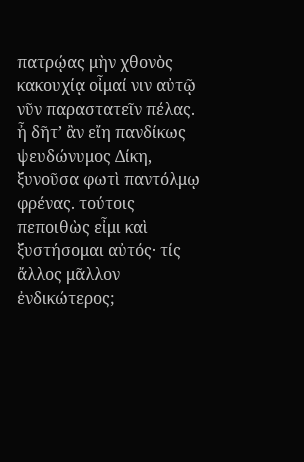πατρῴας μὴν χθονὸς κακουχίᾳ οἶμαί νιν αὐτῷ νῦν παραστατεῖν πέλας. ἦ δῆτʼ ἂν εἴη πανδίκως ψευδώνυμος Δίκη, ξυνοῦσα φωτὶ παντόλμῳ φρένας. τούτοις πεποιθὼς εἶμι καὶ ξυστήσομαι αὐτός· τίς ἄλλος μᾶλλον ἐνδικώτερος;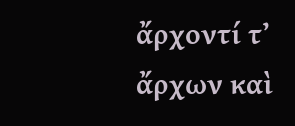ἄρχοντί τʼ ἄρχων καὶ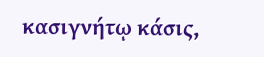κασιγνήτῳ κάσις,